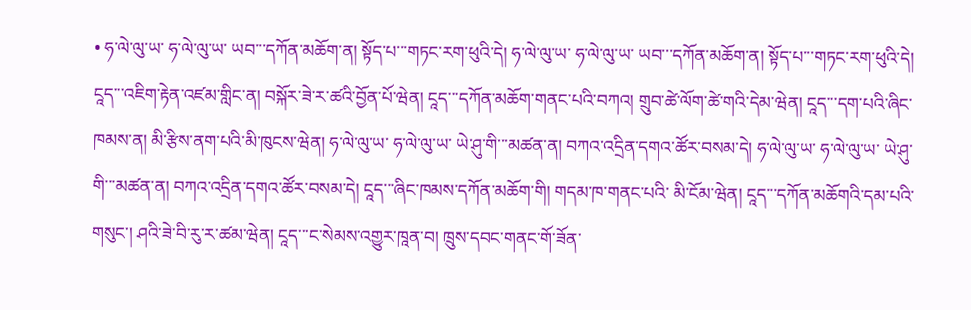• ཧ་ལེ་ལུ་ཡ་ ཧ་ལེ་ལུ་ཡ་ ཡབ་་་དཀོན་མཆོག་ན། སྟོད་པ་་་གཏང་རག་ཕུའི་དེ། ཧ་ལེ་ལུ་ཡ་ ཧ་ལེ་ལུ་ཡ་ ཡབ་་་དཀོན་མཆོག་ན། སྟོད་པ་་་གཏང་རག་ཕུའི་དེ། ངཱད་་་འཇིག་རྟེན་འཛམ་གླིང་ན། བསྐོར་ཟེ་ར་ཚའི་བྱོན་པོ་ཝེན། ངཱད་་་དཀོན་མཆོག་གནང་པའི་བཀའ། གྲུབ་ཚེ་ལོག་ཚེ་གའི་དེམ་ཝེན། ངཱད་་་དག་པའི་ཞིང་ཁམས་ན། མི་རྩིས་ནག་པའི་མི་ཁུངས་ཝེན། ཧ་ལེ་ལུ་ཡ་ ཧ་ལེ་ལུ་ཡ་ ཡེ་ཤུ་གི་་་མཚན་ན། བཀའ་འདྲིན་དགའ་ཚོར་བསམ་དེ། ཧ་ལེ་ལུ་ཡ་ ཧ་ལེ་ལུ་ཡ་ ཡེ་ཤུ་གི་་་མཚན་ན། བཀའ་འདྲིན་དགའ་ཚོར་བསམ་དེ། ངཱད་་་ཞིང་ཁམས་དཀོན་མཆོག་གི། གདམ་ཁ་གནང་པའི་ མི་ངོམ་ཝེན། ངཱད་་་དཀོན་མཆོགའི་དམ་པའི་གསུང་། ཤའི་ཟེ་བི་རུ་ར་ཚམ་ཝེན། ངཱད་་་ང་སེམས་འགྱུར་ཁཱན་བ། ཁྲུས་དབང་གནང་གོ་ཟོན་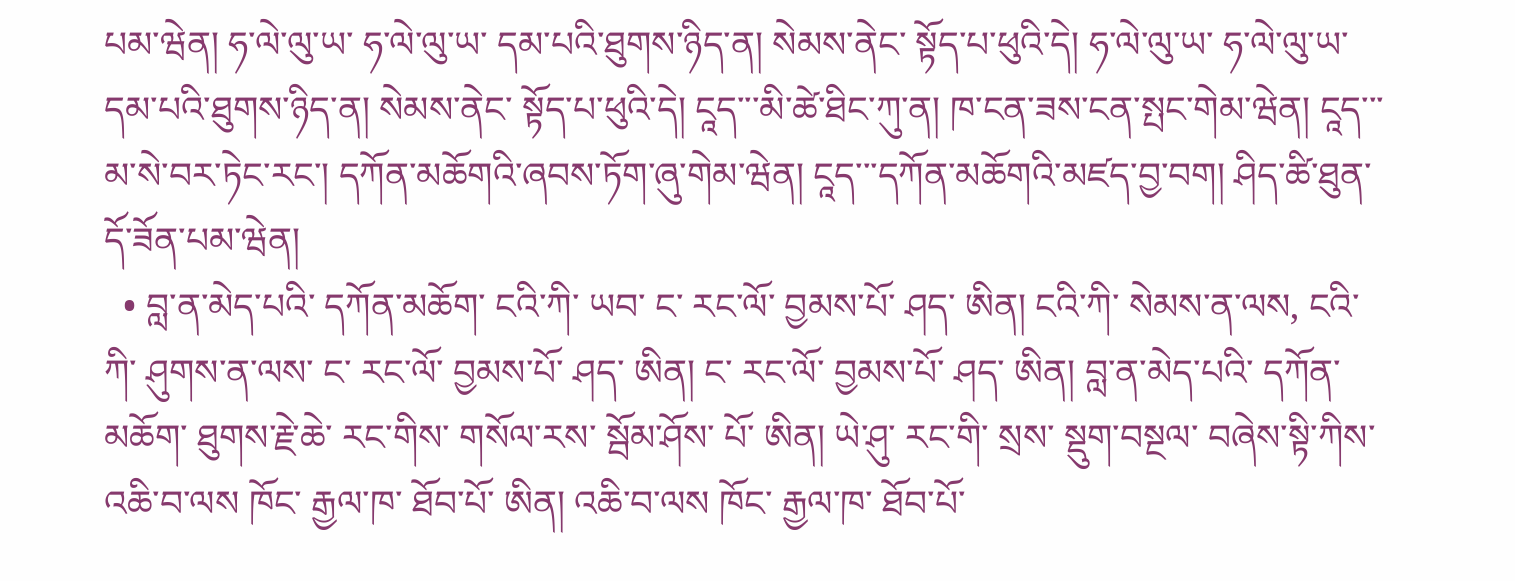པམ་ཝེན། ཧ་ལེ་ལུ་ཡ་ ཧ་ལེ་ལུ་ཡ་ དམ་པའི་ཐུགས་ཉིད་ན། སེམས་ནེང་ སྟོད་པ་ཕུའི་དེ། ཧ་ལེ་ལུ་ཡ་ ཧ་ལེ་ལུ་ཡ་ དམ་པའི་ཐུགས་ཉིད་ན། སེམས་ནེང་ སྟོད་པ་ཕུའི་དེ། ངཱད་་་མི་ཚེ་ཐིང་ཀུ་ན། ཁ་ངན་ཟས་ངན་སྤང་གེམ་ཝེན། ངཱད་་་མ་སེ་བར་ཏེང་རང་། དཀོན་མཆོགའི་ཞབས་ཏོག་ཞུ་གེམ་ཝེན། ངཱད་་་དཀོན་མཆོགའི་མཛད་བྱ་བག། ཤིད་ཚི་ཐུན་དོ་ཟོན་པམ་ཝེན།
  • བླ་ན་མེད་པའི་ དཀོན་མཆོག་ ངའི་ཀི་ ཡབ་ ང་ རང་ལོ་ བྱམས་པོ་ ཤད་ ཨིན། ངའི་ཀི་ སེམས་ན་ལས, ངའི་ཀི་ ཤུགས་ན་ལས་ ང་ རང་ལོ་ བྱམས་པོ་ ཤད་ ཨིན། ང་ རང་ལོ་ བྱམས་པོ་ ཤད་ ཨིན། བླ་ན་མེད་པའི་ དཀོན་མཆོག་ ཐུགས་རྗེ་ཆེ་ རང་གིས་ གསོལ་རས་ སྦོམ་ཤོས་ པོ་ ཨིན། ཡེ་ཤུ་ རང་གི་ སྲས་ སྡུག་བསྔལ་ བཞེས་སྟི་ཀིས་ འཆི་བ་ལས ཁོང་ རྒྱལ་ཁ་ ཐོབ་པོ་ ཨིན། འཆི་བ་ལས ཁོང་ རྒྱལ་ཁ་ ཐོབ་པོ་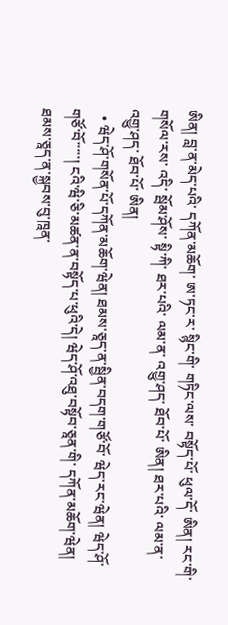ཨིན། བླ་ན་མེད་པའི་ དཀོན་མཆོག་ ཨ་ཏང་ར་ སྙིང་གི་ གཏིང་ལས་ བསྟོད་པོ་ ཕུལ་དོ་ ཨིན། རང་གི་ གསོལ་རས་ འདི་ སྦོམ་ཤོས་ སྟི་ཀི་ ཐར་པའི་ ལམ་ན་ འགྱུ་ཤད་ ཐོབ་པོ་ ཨིན། ཐར་པའི་ ལམ་ན་ འགྱུ་ཤད་ ཐོབ་པོ་ ཨིན།
  • ཝེད་ཤོ་གསོན་པོ་དཀོན་མཆོག་ཝེན། ཐམས་ཅཱད་ན་སྦྱིན་བདག་གཙོ་བོ་ ཝེད་རང་ཝེན། ཝེད་ཤོ་གཙོ་བོ་་་་་། ངའི་ཝི་ཅི་མཚན་ན་བསྟོད་པ་ཕུའི་དེ། ཝེད་ཤོ་འཐུ་བསྟོབ་ཅཱན་གི་ དཀོན་མཆོག་ཝེན། ཐམས་ཅཱད་ན་སྐྱབས་བུ་ཁཱན་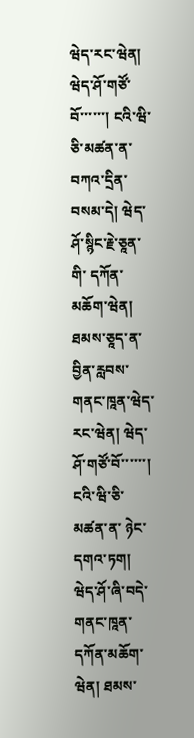ཝེད་རང་ཝེན། ཝེད་ཤོ་གཙོ་བོ་་་་་་། ངའི་ཝི་ཅི་མཚན་ན་བཀའ་དྲིན་བསམ་དེ། ཝེད་ཤོ་སྙིང་རྗེ་ཅཱན་གི་ དཀོན་མཆོག་ཝེན། ཐམས་ཅཱད་ན་བྱིན་རླབས་གནང་ཁཱན་ཝེད་རང་ཝེན། ཝེད་ཤོ་གཙོ་བོ་་་་་་། ངའི་ཝི་ཅི་མཚན་ན་ ཉེང་དགའ་ཏག། ཝེད་ཤོ་ཞི་བདེ་གནང་ཁཱན་དཀོན་མཆོག་ཝེན། ཐམས་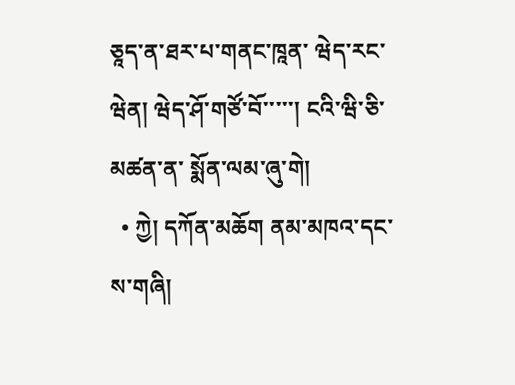ཅཱད་ན་ཐར་པ་གནང་ཁཱན་ ཝེད་རང་ཝེན། ཝེད་ཤོ་གཙོ་བོ་་་་་། ངའི་ཝི་ཅི་མཚན་ན་ སྨོན་ལམ་ཞུ་གེ།
  • ཀྱེ། དཀོན་མཆོག ནམ་མཁའ་དང་ས་གཞི།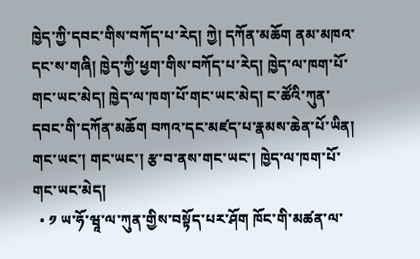ཁྱེད་ཀྱི་དབང་གིས་བཀོད་པ་རེད། ཀྱེ། དཀོན་མཆོག ནམ་མཁའ་དང་ས་གཞི། ཁྱེད་ཀྱི་ཕྱག་གིས་བཀོད་པ་རེད། ཁྱེད་ལ་ཁག་པོ་གང་ཡང་མེད། ཁྱེད་ལ་ཁག་པོ་གང་ཡང་མེད། ང་ཚོའི་ཀུན་དབང་གི་དཀོན་མཆོག བཀའ་དང་མཛད་པ་རྣམས་ཆེན་པོ་ཡིན། གང་ཡང་། གང་ཡང་། རྩ་བ་ནས་གང་ཡང་། ཁྱེད་ལ་ཁག་པོ་གང་ཡང་མེད།
  • ༡ ཡ་ཧོ་ཝཱ་ལ་ཀུན་གྱིས་བསྟོད་པར་ཤོག ཁོང་གི་མཚན་ལ་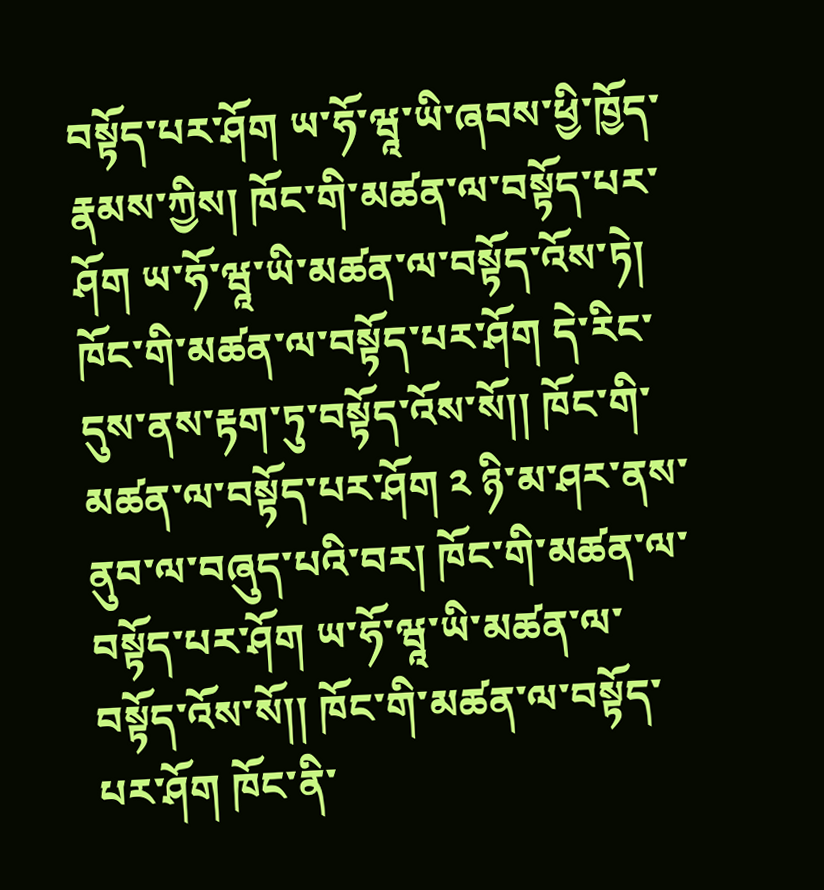བསྟོད་པར་ཤོག ཡ་ཧོ་ཝཱ་ཡི་ཞབས་ཕྱི་ཁྱོད་རྣམས་ཀྱིས། ཁོང་གི་མཚན་ལ་བསྟོད་པར་ཤོག ཡ་ཧོ་ཝཱ་ཡི་མཚན་ལ་བསྟོད་འོས་ཏེ། ཁོང་གི་མཚན་ལ་བསྟོད་པར་ཤོག དེ་རིང་དུས་ནས་རྟག་ཏུ་བསྟོད་འོས་སོ།། ཁོང་གི་མཚན་ལ་བསྟོད་པར་ཤོག ༢ ཉི་མ་ཤར་ནས་ནུབ་ལ་བཞུད་པའི་བར། ཁོང་གི་མཚན་ལ་བསྟོད་པར་ཤོག ཡ་ཧོ་ཝཱ་ཡི་མཚན་ལ་བསྟོད་འོས་སོ།། ཁོང་གི་མཚན་ལ་བསྟོད་པར་ཤོག ཁོང་ནི་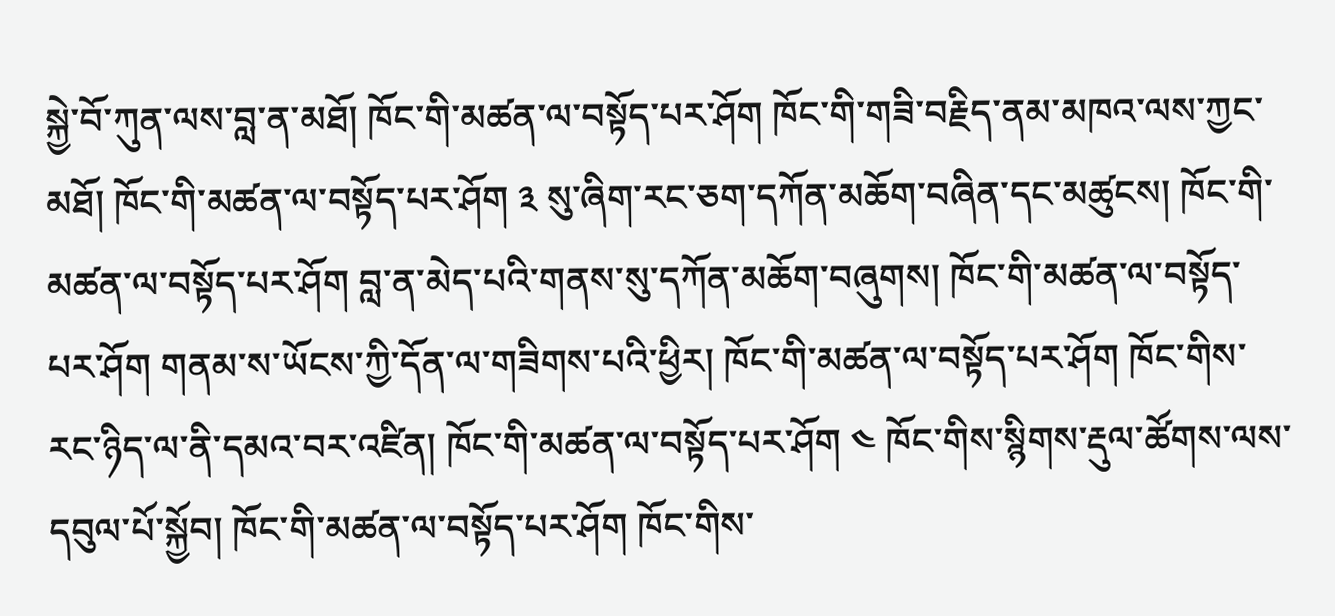སྐྱེ་བོ་ཀུན་ལས་བླ་ན་མཐོ། ཁོང་གི་མཚན་ལ་བསྟོད་པར་ཤོག ཁོང་གི་གཟི་བརྗིད་ནམ་མཁའ་ལས་ཀྱང་མཐོ། ཁོང་གི་མཚན་ལ་བསྟོད་པར་ཤོག ༣ སུ་ཞིག་རང་ཅག་དཀོན་མཆོག་བཞིན་དང་མཚུངས། ཁོང་གི་མཚན་ལ་བསྟོད་པར་ཤོག བླ་ན་མེད་པའི་གནས་སུ་དཀོན་མཆོག་བཞུགས། ཁོང་གི་མཚན་ལ་བསྟོད་པར་ཤོག གནམ་ས་ཡོངས་ཀྱི་དོན་ལ་གཟིགས་པའི་ཕྱིར། ཁོང་གི་མཚན་ལ་བསྟོད་པར་ཤོག ཁོང་གིས་རང་ཉིད་ལ་ནི་དམའ་བར་འཛིན། ཁོང་གི་མཚན་ལ་བསྟོད་པར་ཤོག ༤ ཁོང་གིས་སྙིགས་རྡུལ་ཚོགས་ལས་དབུལ་པོ་སྐྱོབ། ཁོང་གི་མཚན་ལ་བསྟོད་པར་ཤོག ཁོང་གིས་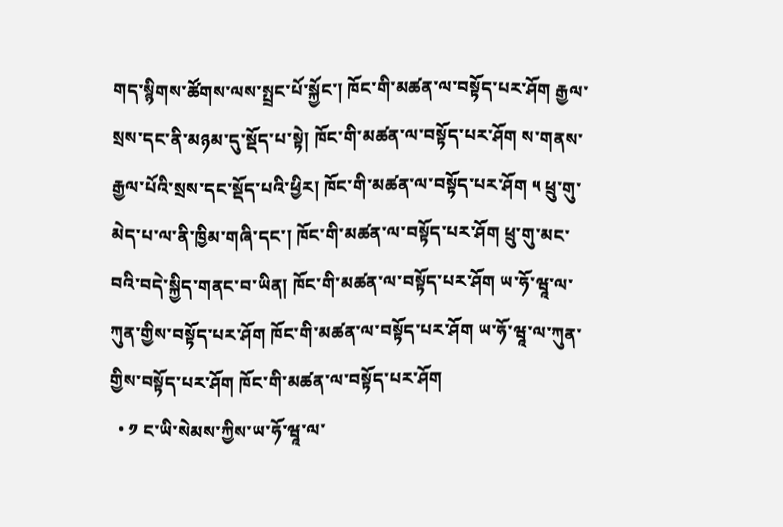གད་སྙིགས་ཚོགས་ལས་སྤྲང་པོ་སྐྱོང་། ཁོང་གི་མཚན་ལ་བསྟོད་པར་ཤོག རྒྱལ་སྲས་དང་ནི་མཉམ་དུ་སྡོད་པ་སྟེ། ཁོང་གི་མཚན་ལ་བསྟོད་པར་ཤོག ས་གནས་རྒྱལ་པོའི་སྲས་དང་སྡོད་པའི་ཕྱིར། ཁོང་གི་མཚན་ལ་བསྟོད་པར་ཤོག ༥ ཕྲུ་གུ་མེད་པ་ལ་ནི་ཁྱིམ་གཞི་དང་། ཁོང་གི་མཚན་ལ་བསྟོད་པར་ཤོག ཕྲུ་གུ་མང་བའི་བདེ་སྐྱིད་གནང་བ་ཡིན། ཁོང་གི་མཚན་ལ་བསྟོད་པར་ཤོག ཡ་ཧོ་ཝཱ་ལ་ཀུན་གྱིས་བསྟོད་པར་ཤོག ཁོང་གི་མཚན་ལ་བསྟོད་པར་ཤོག ཡ་ཧོ་ཝཱ་ལ་ཀུན་གྱིས་བསྟོད་པར་ཤོག ཁོང་གི་མཚན་ལ་བསྟོད་པར་ཤོག
  • ༡ ང་ཡི་སེམས་ཀྱིས་ཡ་ཧོ་ཝཱ་ལ་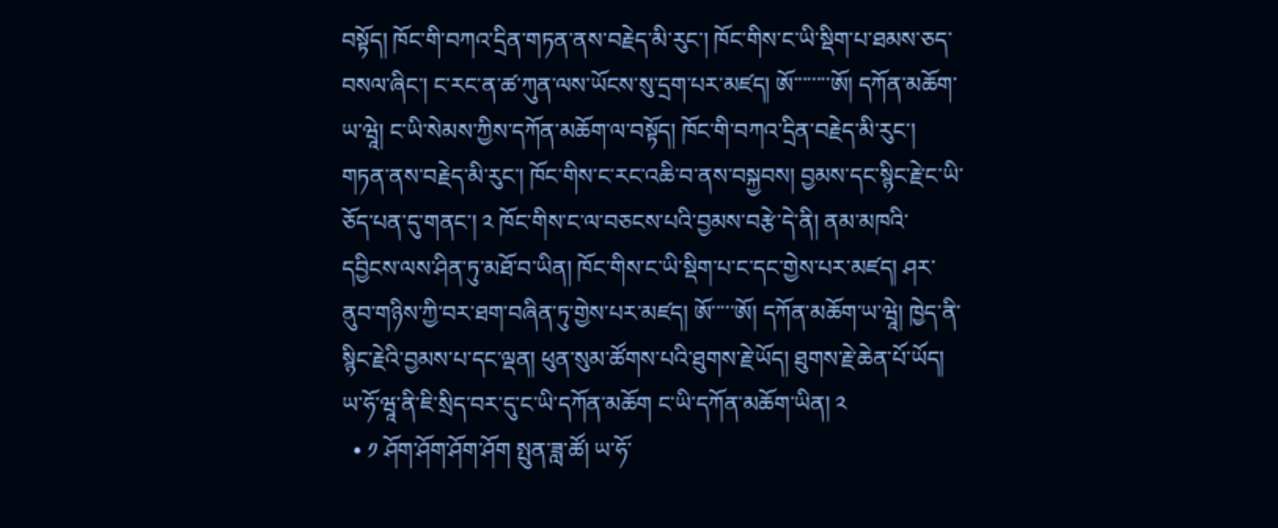བསྟོད། ཁོང་གི་བཀའ་དྲིན་གཏན་ནས་བརྗེད་མི་རུང་། ཁོང་གིས་ང་ཡི་སྡིག་པ་ཐམས་ཅད་བསལ་ཞིང་། ང་རང་ན་ཚ་ཀུན་ལས་ཡོངས་སུ་དྲག་པར་མཛད། ཨོ་་་་་་་་ཨོ། དཀོན་མཆོག་ཡ་ཝཱེ། ང་ཡི་སེམས་ཀྱིས་དཀོན་མཆོག་ལ་བསྟོད། ཁོང་གི་བཀའ་དྲིན་བརྗེད་མི་རུང་། གཏན་ནས་བརྗེད་མི་རུང་། ཁོང་གིས་ང་རང་འཆི་བ་ནས་བསྐྱབས། བྱམས་དང་སྙིང་རྗེ་ང་ཡི་ཅོད་པན་དུ་གནང་། ༢ ཁོང་གིས་ང་ལ་བཅངས་པའི་བྱམས་བརྩེ་དེ་ནི། ནམ་མཁའི་དབྱིངས་ལས་ཤིན་ཏུ་མཐོ་བ་ཡིན། ཁོང་གིས་ང་ཡི་སྡིག་པ་ང་དང་གྱེས་པར་མཛད། ཤར་ནུབ་གཉིས་ཀྱི་བར་ཐག་བཞིན་ཏུ་གྱེས་པར་མཛད། ཨོ་་་་་ཨོ། དཀོན་མཆོག་ཡ་ཝཱེ། ཁྱེད་ནི་སྙིང་རྗེའི་བྱམས་པ་དང་ལྡན། ཕུན་སུམ་ཚོགས་པའི་ཐུགས་རྗེ་ཡོད། ཐུགས་རྗེ་ཆེན་པོ་ཡོད། ཡ་ཧོ་ཝཱ་ནི་ཇི་སྲིད་བར་དུ་ང་ཡི་དཀོན་མཆོག ང་ཡི་དཀོན་མཆོག་ཡིན། ༢
  • ༡ ཤོག་ཤོག་ཤོག་ཤོག སྤུན་ཟླ་ཚོ། ཡ་ཧོ་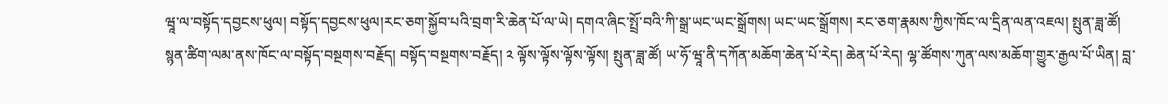ཝཱ་ལ་བསྟོད་དབྱངས་ཕུལ། བསྟོད་དབྱངས་ཕུལ།རང་ཅག་སྐྱོབ་པའི་བྲག་རི་ཆེན་པོ་ལ་ཡེ། དགའ་ཞིང་སྤྲོ་བའི་ཀི་སྒྲ་ཡང་ཡང་སྒྲོགས། ཡང་ཡང་སྒྲོགས། རང་ཅག་རྣམས་ཀྱིས་ཁོང་ལ་དྲིན་ལན་འཇལ། སྤུན་ཟླ་ཚོ། སྙན་ཚིག་ལམ་ནས་ཁོང་ལ་བསྟོད་བསྔགས་བརྗོད། བསྟོད་བསྔགས་བརྗོད། ༢ ལྟོས་ལྟོས་ལྟོས་ལྟོས། སྤུན་ཟླ་ཚོ། ཡ་ཧོ་ཝཱ་ནི་དཀོན་མཆོག་ཆེན་པོ་རེད། ཆེན་པོ་རེད། ལྷ་ཚོགས་ཀུན་ལས་མཆོག་གྱུར་རྒྱལ་པོ་ཡིན། བླ་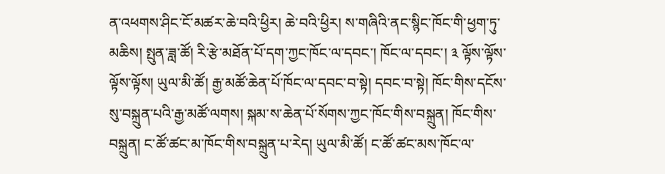ན་འཕགས་ཤིང་ངོ་མཚར་ཆེ་བའི་ཕྱིར། ཆེ་བའི་ཕྱིར། ས་གཞིའི་ནང་སྙིང་ཁོང་གི་ཕྱག་ཏུ་མཆིས། སྤུན་ཟླ་ཚོ། རི་རྩེ་མཐོན་པོ་དག་ཀྱང་ཁོང་ལ་དབང་། ཁོང་ལ་དབང་། ༣ ལྟོས་ལྟོས་ལྟོས་ལྟོས། ཡུལ་མི་ཚོ། རྒྱ་མཚོ་ཆེན་པོ་ཁོང་ལ་དབང་བ་སྟེ། དབང་བ་སྟེ། ཁོང་གིས་དངོས་སུ་བསྐྲུན་པའི་རྒྱ་མཚོ་ལགས། སྐམ་ས་ཆེན་པོ་སོགས་ཀྱང་ཁོང་གིས་བསྐྲུན། ཁོང་གིས་བསྐྲུན། ང་ཚོ་ཚང་མ་ཁོང་གིས་བསྐྲུན་པ་རེད། ཡུལ་མི་ཚོ། ང་ཚོ་ཚང་མས་ཁོང་ལ་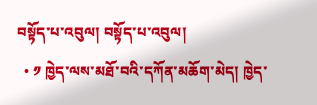བསྟོད་པ་འབུལ། བསྟོད་པ་འབུལ།
  • ༡ ཁྱེད་ལས་མཐོ་བའི་དཀོན་མཆོག་མེད། ཁྱེད་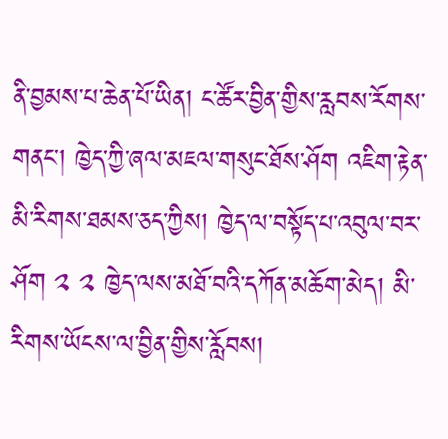ནི་བྱམས་པ་ཆེན་པོ་ཡིན། ང་ཚོར་བྱིན་གྱིས་རླབས་རོགས་གནང་། ཁྱེད་ཀྱི་ཞལ་མཇལ་གསུང་ཐོས་ཤོག འཇིག་རྟེན་མི་རིགས་ཐམས་ཅད་ཀྱིས། ཁྱེད་ལ་བསྟོད་པ་འབུལ་བར་ཤོག ༢ ༢ ཁྱེད་ལས་མཐོ་བའི་དཀོན་མཆོག་མེད། མི་རིགས་ཡོངས་ལ་བྱིན་གྱིས་རློབས།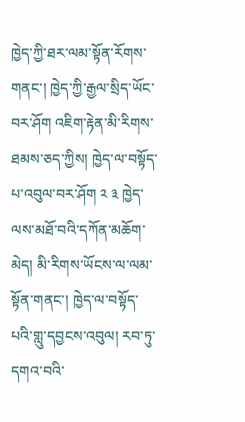ཁྱེད་ཀྱི་ཐར་ལམ་སྟོན་རོགས་གནང་། ཁྱེད་ཀྱི་རྒྱལ་སྲིད་ཡོང་བར་ཤོག འཇིག་རྟེན་མི་རིགས་ཐམས་ཅད་ཀྱིས། ཁྱེད་ལ་བསྟོད་པ་འབུལ་བར་ཤོག ༢ ༣ ཁྱེད་ལས་མཐོ་བའི་དཀོན་མཆོག་མེད། མི་རིགས་ཡོངས་ལ་ལམ་སྟོན་གནང་། ཁྱེད་ལ་བསྟོད་པའི་གླུ་དབྱངས་འབུལ། རབ་ཏུ་དགའ་བའི་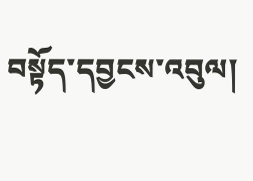བསྟོད་དབྱངས་འབུལ།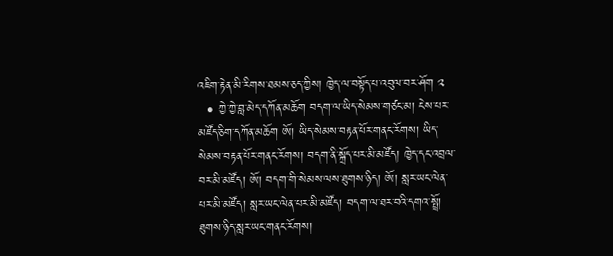འཇིག་རྟེན་མི་རིགས་ཐམས་ཅད་ཀྱིས། ཁྱེད་ལ་བསྟོད་པ་འབུལ་བར་ཤོག ༢
  • ཀྱེ་ཀྱེ་བླ་མེད་དཀོན་མཆོག བདག་ལ་ཡིད་སེམས་གཙང་མ། ངེས་པར་མཛོད་ཅིག་དཀོན་མཆོག ཨོ། ཡིད་སེམས་བརྟན་པོར་གནང་རོགས། ཡིད་སེམས་བརྟན་པོར་གནང་རོགས། བདག་ནི་སྐྲོད་པར་མི་མཛོད། ཁྱེད་དང་འབྲལ་བར་མི་མཛོད། ཨོ། བདག་གི་སེམས་ལས་ཐུགས་ཉིད། ཨོ། སླར་ཡང་ལེན་པར་མི་མཛོད། སླར་ཡང་ལེན་པར་མི་མཛོད། བདག་ལ་ཐར་བའི་དགའ་སྤྲོ། ཐུགས་ཉིད་སླར་ཡང་གནང་རོགས།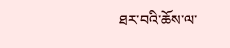ཐར་བའི་ཆོས་ལ་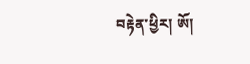བརྟེན་ཕྱིར། ཨོ།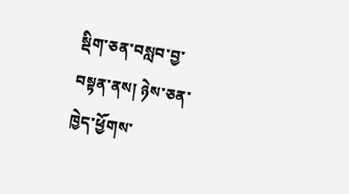སྡིག་ཅན་བསླབ་བྱ་བསྟན་ནས། ཉེས་ཅན་ཁྱེད་ཕྱོགས་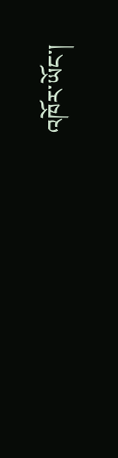འཁོར་ཡོང་།